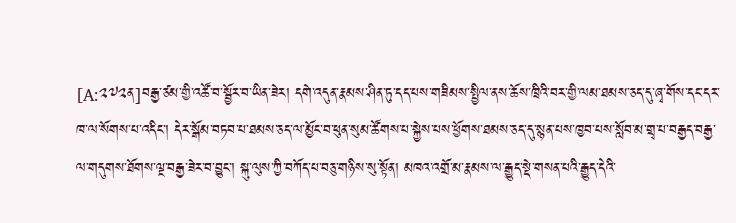[A:༢༧༢ན]བརྒྱ་ཙམ་གྱི་འཚོ་བ་སྦྱོར་བ་ཡིན་ཟེར། དགེ་འདུན་རྣམས་ཤིན་ཏུ་དད་པས་གཟིམས་སྤྱིལ་ནས་ཆོས་ཁྲིའི་བར་གྱི་ལམ་ཐམས་ཅད་དུ་ཞྭ་གོས་དང་དར་ཁ་ལ་སོགས་པ་འདིང་། དེར་སྒོམ་བཏབ་པ་ཐམས་ཅད་ལ་མྱོང་བ་ཕུན་སུམ་ཚོགས་པ་སྐྱེས་པས་ཕྱོགས་ཐམས་ཅད་དུ་སྙན་པས་ཁྱབ་པས་སློབ་མ་གྲྭ་པ་བརྒྱད་བརྒྱ་ལ་གདུགས་ཐོགས་ལྔ་བརྒྱ་ཟེར་བ་བྱུང་། སྐུ་ལུས་ཀྱི་བཀོད་པ་བཅུ་གཉིས་སུ་སྟོན། མཁའ་འགྲོ་མ་རྣམས་ལ་རྒྱུད་སྡེ་གསན་པའི་རྒྱུད་དེའི་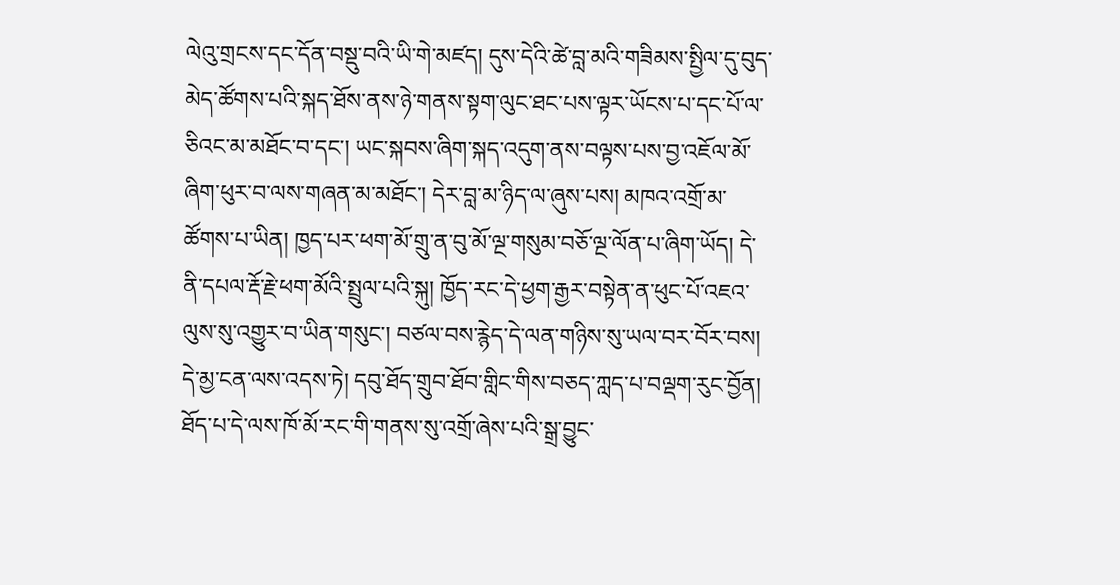ལེའུ་གྲངས་དང་དོན་བསྡུ་བའི་ཡི་གེ་མཛད། དུས་དེའི་ཚེ་བླ་མའི་གཟིམས་སྤྱིལ་དུ་བུད་མེད་ཚོགས་པའི་སྐད་ཐོས་ནས་ཉེ་གནས་སྟག་ལུང་ཐང་པས་ལྟར་ཡོངས་པ་དང་པོ་ལ་ཅིའང་མ་མཐོང་བ་དང་། ཡང་སྐབས་ཞིག་སྐད་འདུག་ནས་བལྟས་པས་བྱ་འཇོལ་མོ་ཞིག་ཕུར་བ་ལས་གཞན་མ་མཐོང་། དེར་བླ་མ་ཉིད་ལ་ཞུས་པས། མཁའ་འགྲོ་མ་ཚོགས་པ་ཡིན། ཁྱད་པར་ཕག་མོ་གྲུ་ན་བུ་མོ་ལྔ་གསུམ་བཅོ་ལྔ་ལོན་པ་ཞིག་ཡོད། དེ་ནི་དཔལ་རྡོ་རྗེ་ཕག་མོའི་སྤྲུལ་པའི་སྐུ། ཁྱོད་རང་དེ་ཕྱག་རྒྱར་བསྟེན་ན་ཕུང་པོ་འཇའ་ལུས་སུ་འགྱུར་བ་ཡིན་གསུང་། བཙལ་བས་རྙེད་དེ་ལན་གཉིས་སུ་ཡལ་བར་བོར་བས། དེ་མྱ་ངན་ལས་འདས་ཏེ། དབུ་ཐོད་གྲུབ་ཐོབ་གླིང་གིས་བཅད་ཀླད་པ་བལྡག་རུང་བྱོན། ཐོད་པ་དེ་ལས་ཁོ་མོ་རང་གི་གནས་སུ་འགྲོ་ཞེས་པའི་སྒྲ་བྱུང་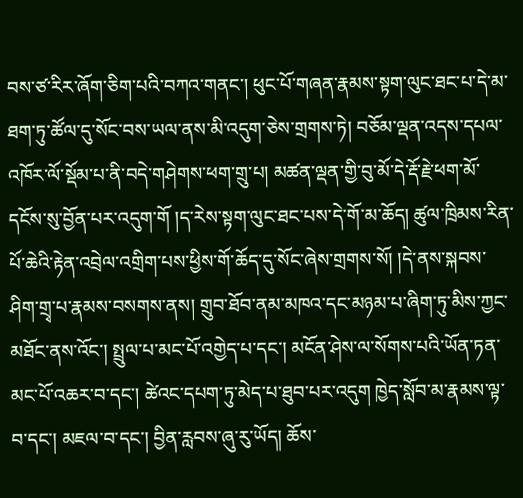བས་ཙ་རིར་ཞོག་ཅིག་པའི་བཀའ་གནང་། ཕུང་པོ་གཞན་རྣམས་སྟག་ལུང་ཐང་པ་དེ་མ་ཐག་ཏུ་ཚོལ་དུ་སོང་བས་ཡལ་ནས་མི་འདུག་ཅེས་གྲགས་ཏེ། བཅོམ་ལྡན་འདས་དཔལ་འཁོར་ལོ་སྡོམ་པ་ནི་བདེ་གཤེགས་ཕག་གྲུ་པ། མཚན་ལྡན་གྱི་བུ་མོ་དེ་རྡོ་རྗེ་ཕག་མོ་དངོས་སུ་བྱོན་པར་འདུག་གོ །ད་རེས་སྟག་ལུང་ཐང་པས་དེ་གོ་མ་ཆོད། ཚུལ་ཁྲིམས་རིན་པོ་ཆེའི་རྟེན་འབྲེལ་འགྲིག་པས་ཕྱིས་གོ་ཆོད་དུ་སོང་ཞེས་གྲགས་སོ། །དེ་ནས་སྐབས་ཤིག་གྲྭ་པ་རྣམས་བསགས་ནས། གྲུབ་ཐོབ་ནམ་མཁའ་དང་མཉམ་པ་ཞིག་ཏུ་མིས་ཀྱང་མཐོང་ནས་འོང་། སྤྲུལ་པ་མང་པོ་འགྱེད་པ་དང་། མངོན་ཤེས་ལ་སོགས་པའི་ཡོན་ཏན་མང་པོ་འཆར་བ་དང་། ཚེའང་དཔག་ཏུ་མེད་པ་ཐུབ་པར་འདུག ཁྱེད་སློབ་མ་རྣམས་ལྟ་བ་དང་། མཇལ་བ་དང་། བྱིན་རླབས་ཞུ་རུ་ཡོད། ཆོས་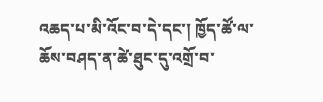འཆད་པ་མི་འོང་བ་དེ་དང་། ཁྱོད་ཚོ་ལ་ཆོས་བཤད་ན་ཚེ་ཐུང་དུ་འགྲོ་བ་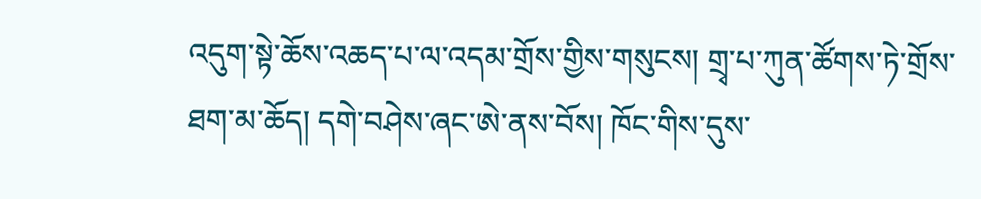འདུག་སྟེ་ཆོས་འཆད་པ་ལ་འདམ་གྲོས་གྱིས་གསུངས། གྲྭ་པ་ཀུན་ཚོགས་ཏེ་གྲོས་ཐག་མ་ཆོད། དགེ་བཤེས་ཞང་ཨེ་ནས་བོས། ཁོང་གིས་དུས་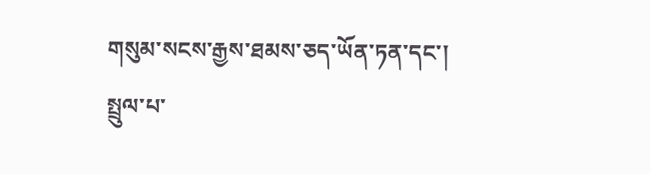གསུམ་སངས་རྒྱས་ཐམས་ཅད་ཡོན་ཏན་དང་། སྤྲུལ་པ་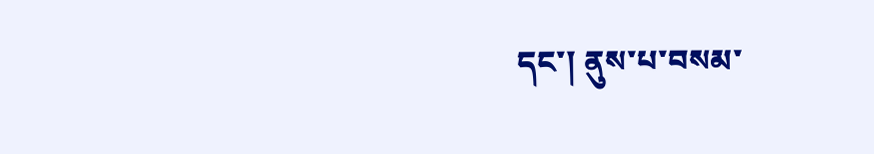དང་། ནུས་པ་བསམ་